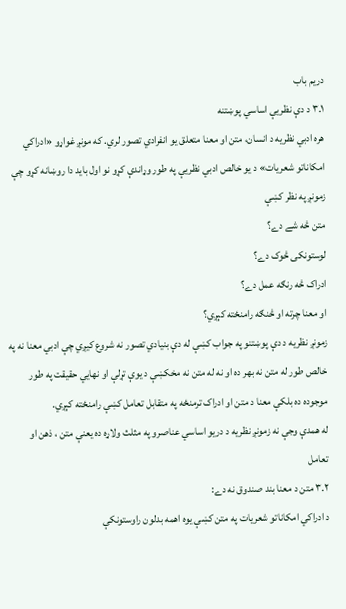دريم باب
۳.۱ د دې نظريې اساسي پوښتنه
هره ادبي نظريه د انسان، متن او معنا متعلق يو انفرادي تصور لري. که مونږ غواړو «ادراکي امکاناتو شعريات» د يو خالص ادبي نظريې په طور وړاندې کړو نو اول بايد دا روښانه کړو چې زمونږ په نظر کښې
متن څه شے دے؟
لوستونکی څوک دے؟
ادراک څه رنګه عمل دے؟
او معنا چرته او څنګه رامنځته کېږي؟
زمونږ نظريه د دې پوښتنو په جواب کښې له دې بنيادي تصور نه شروع کيږي چې ادبي معنا نه په خالص طور له متن نه بهر ده او نه له متن نه مخکښې د يوې تړلې او نهايي حقيقت په طور موجوده ده بلکې معنا د متن او ادراک ترمنځه په متقابل تعامل کښې رامنځته کېږي.
له همدې وجې نه زمونږ نظريه د دريو اساسي عناصرو په مثلث ولاړه ده يعنې متن ، ذهن او تعامل
۳.۲ متن د معنا بند صندوق نه دے:
د ادراکي امکاناتو شعريات په متن کښې يوه اهمه بدلون راوستونکې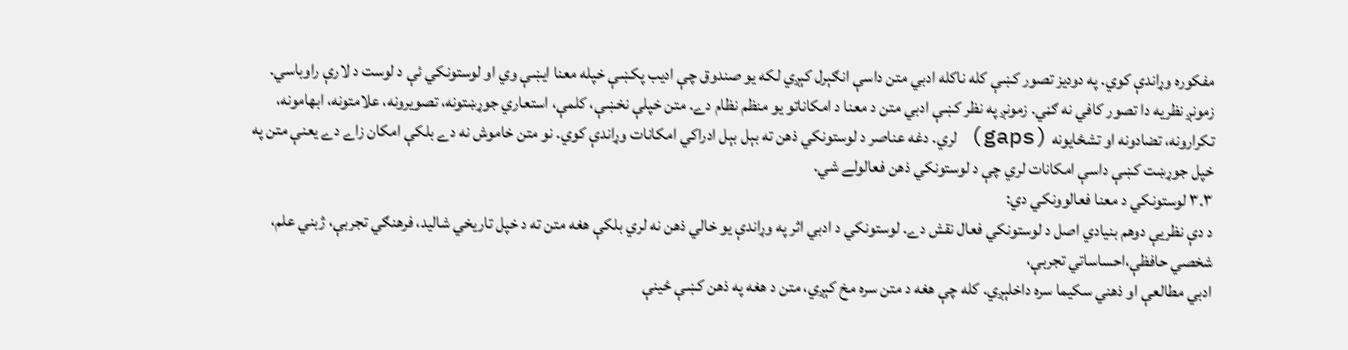مفکوره وړاندې کوي. په دوديز تصور کښې کله ناکله ادبي متن داسې انګېرل کېږي لکه يو صندوق چې اديب پکښې خپله معنا ايښې وي او لوستونکي ئې د لوست د لارې راوباسي.
زمونږ نظريه دا تصور کافي نه ګڼي. زمونږ په نظر کښې ادبي متن د معنا د امکاناتو يو منظم نظام دے. متن خپلې نخښې، کلمې، استعاري جوړښتونه، تصويرونه، علامتونه، ابهامونه، تکرارونه، تضادونه او تشځايونه (gaps) لري. دغه عناصر د لوستونکي ذهن ته بېل بېل ادراکي امکانات وړاندې کوي. نو متن خاموش نه دے بلکې امکان زاے دے يعنې متن په خپل جوړښت کښې داسې امکانات لري چې د لوستونکي ذهن فعالولے شي.
۳.۳ لوستونکي د معنا فعالوونکي دي:
د دې نظريې دوهم بنيادي اصل د لوستونکي فعال نقش دے. لوستونکي د ادبي اثر په وړاندې يو خالي ذهن نه لري بلکې هغه متن ته د خپل تاريخي شاليد، فرهنګي تجربې، ژبني علم، شخصي حافظې،احساساتي تجربې،
ادبي مطالعې او ذهني سکيما سره داخلېږي. کله چې هغه د متن سره مخ کېږي، متن د هغه په ذهن کښې ځينې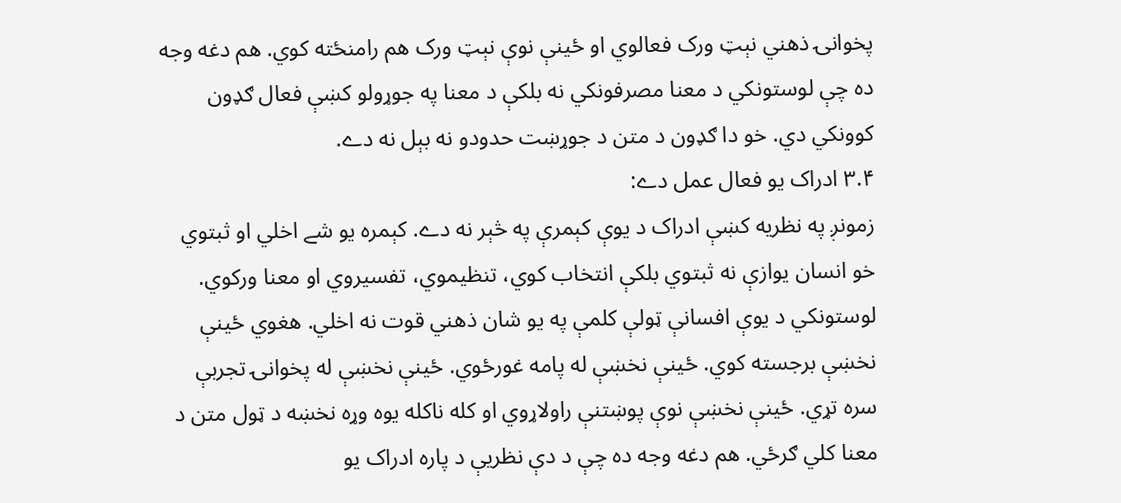پخوانۍ ذهني نېټ ورک فعالوي او ځينې نوې نېټ ورک هم رامنځته کوي. هم دغه وجه ده چې لوستونکي د معنا مصرفونکي نه بلکې د معنا په جوړولو کښې فعال ګډون کوونکي دي. خو دا ګډون د متن د جوړښت حدودو نه بېل نه دے.
۳.۴ ادراک يو فعال عمل دے:
زمونږ په نظريه کښې ادراک د يوې کېمرې په څېر نه دے. کېمره يو شے اخلي او ثبتوي خو انسان يوازې نه ثبتوي بلکې انتخاب کوي، تنظيموي، تفسيروي او معنا ورکوي. لوستونکي د يوې افسانې ټولې کلمې په يو شان ذهني قوت نه اخلي. هغوي ځينې نخښې برجسته کوي. ځينې نخښې له پامه غورځوي. ځينې نخښې له پخوانۍ تجربې سره تړي. ځينې نخښې نوې پوښتنې راولاړوي او کله ناکله يوه وړه نخښه د ټول متن د معنا کلي ګرځي. هم دغه وجه ده چې د دې نظريې د پاره ادراک يو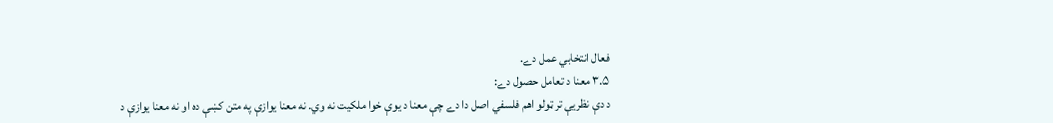فعال انتخابي عمل دے.
۳.۵ معنا د تعامل حصول دے:
د دې نظريې تر ټولو اهم فلسفي اصل دا دے چې معنا د يوې خوا ملکيت نه وي. نه معنا يوازې په متن کښې ده او نه معنا يوازې د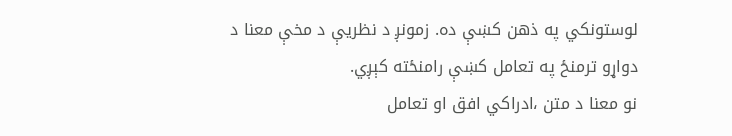لوستونکي په ذهن کښې ده. زمونږ د نظريې د مخې معنا د دواړو ترمنځ په تعامل کښې رامنځته کېږي.
نو معنا د متن ،ادراکي افق او تعامل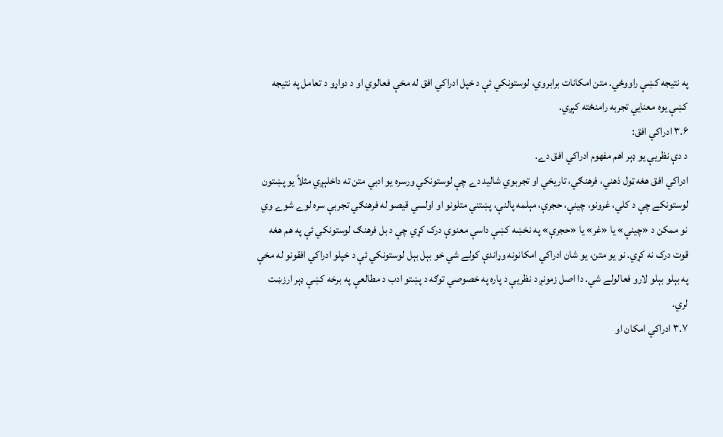په نتيجه کښې راووځي. متن امکانات برابروي، لوستونکي ئې د خپل ادراکي افق له مخې فعالوي او د دواړو د تعامل په نتيجه کښې يوه معنايي تجربه رامنځته کېږي.
۳.۶ ادراکي افق:
د دې نظريې يو ډېر اهم مفهوم ادراکي افق دے.
ادراکي افق هغه ټول ذهني، فرهنګي، تاريخي او تجربوي شاليد دے چې لوستونکي ورسره يو ادبي متن ته داخلېږي مثلاً يو پښتون لوستونکے چې د کلي، غرونو، چينې، حجرې، مېلمه پالنې، پښتني متلونو او اولسي قيصو له فرهنګي تجربې سره لوے شوے وي نو ممکن د «چينې» يا «غر» يا «حجرې» په نخښه کښې داسې معنوې درک کړي چې د بل فرهنګ لوستونکي ئې په هم هغه قوت درک نه کړي. نو يو متن، يو شان ادراکي امکانونه وړاندې کولے شي خو بېل بېل لوستونکي ئې د خپلو ادراکي افقونو له مخې په بېلو بېلو لارو فعالولے شي. دا اصل زمونږ د نظريې د پاره په خصوصي توګه د پښتو ادب د مطالعې په برخه کښې ډېر ارزښت لري.
۳.۷ ادراکي امکان او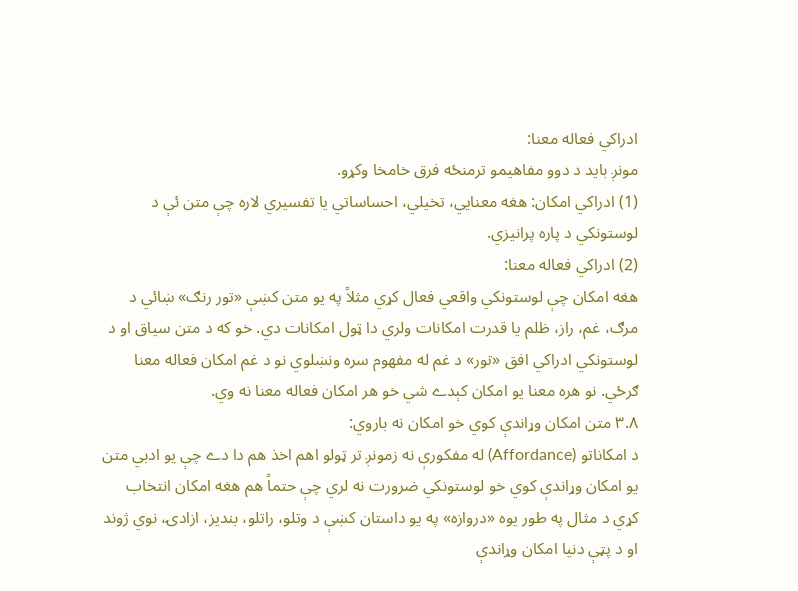ادراکي فعاله معنا:
مونږ بايد د دوو مفاهيمو ترمنځه فرق خامخا وکړو.
(1) ادراکي امکان: هغه معنايي، تخيلي، احساساتي يا تفسيري لاره چې متن ئې د لوستونکي د پاره پرانيزي.
(2) ادراکي فعاله معنا:
هغه امکان چې لوستونکي واقعي فعال کړي مثلاً په يو متن کښې «تور رنګ» ښائي د مرګ، غم، راز، ظلم يا قدرت امکانات ولري دا ټول امکانات دي. خو که د متن سياق او د لوستونکي ادراکي افق «تور» د غم له مفهوم سره ونښلوي نو د غم امکان فعاله معنا ګرځي. نو هره معنا يو امکان کېدے شي خو هر امکان فعاله معنا نه وي.
۳.۸ متن امکان وړاندې کوي خو امکان نه باروي:
د امکاناتو (Affordance) له مفکورې نه زمونږ تر ټولو اهم اخذ هم دا دے چې يو ادبي متن يو امکان وړاندې کوي خو لوستونکي ضرورت نه لري چې حتماً هم هغه امکان انتخاب کړي د مثال په طور يوه «دروازه» په يو داستان کښې د وتلو، راتلو، بنديز، ازادۍ، نوي ژوند او د پټې دنيا امکان وړاندې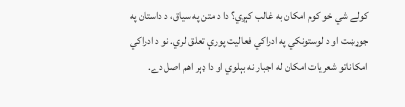کولے شي خو کوم امکان به غالب کېږي؟ دا د متن په سياق، د داستان په جوړښت او د لوستونکي په ادراکي فعاليت پورې تعلق لري. نو د ادراکي امکاناتو شعريات امکان له اجبار نه بېلوي او دا ډېر اهم اصل دے.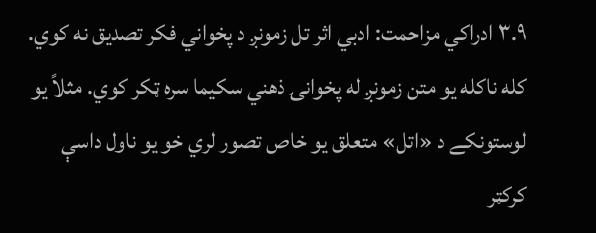۳.۹ ادراکي مزاحمت: ادبي اثر تل زمونږ د پخواني فکر تصديق نه کوي. کله ناکله يو متن زمونږ له پخوانۍ ذهني سکيما سره ټکر کوي. مثلاً يو لوستونکے د «اتل» متعلق يو خاص تصور لري خو يو ناول داسې کرکټر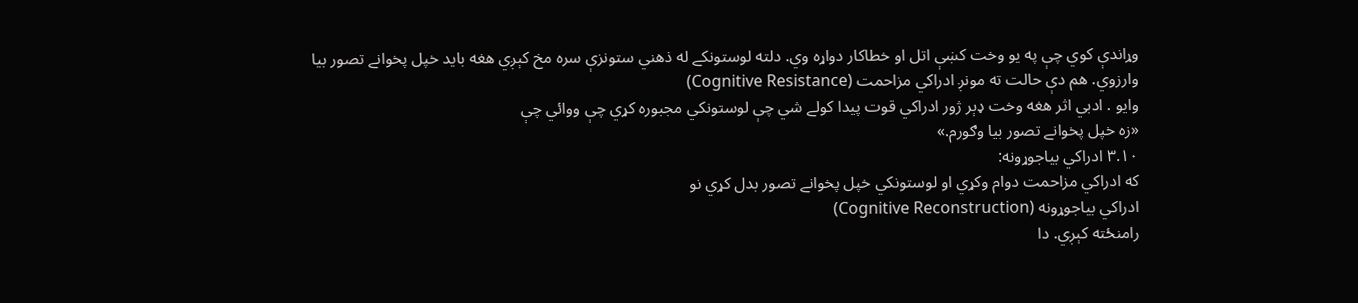وړاندې کوي چې په يو وخت کښې اتل او خطاکار دواړه وي. دلته لوستونکے له ذهني ستونزې سره مخ کېږي هغه بايد خپل پخوانے تصور بيا وارزوي. هم دې حالت ته مونږ ادراکي مزاحمت (Cognitive Resistance)
وايو . ادبي اثر هغه وخت ډېر ژور ادراکي قوت پيدا کولے شي چې لوستونکي مجبوره کړي چې ووائي چې
«زه خپل پخوانے تصور بيا وګورم.»
۳.۱۰ ادراکي بياجوړونه:
که ادراکي مزاحمت دوام وکړي او لوستونکي خپل پخوانے تصور بدل کړي نو
ادراکي بياجوړونه (Cognitive Reconstruction)
رامنځته کېږي. دا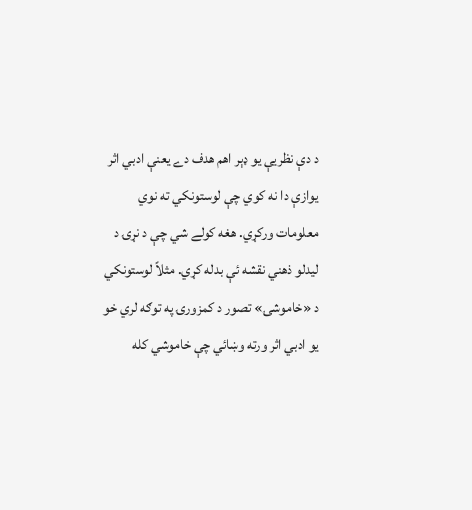د دې نظريې يو ډېر اهم هدف دے يعنې ادبي اثر يوازې دا نه کوي چې لوستونکي ته نوي معلومات ورکړي. هغه کولے شي چې د نړۍ د ليدلو ذهني نقشه ئې بدله کړي. مثلاً لوستونکي د «خاموشۍ» تصور د کمزورۍ په توګه لري خو يو ادبي اثر ورته وښائي چې خاموشي کله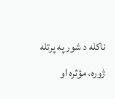ناکله د شور په پرتله ژوره، مؤثره او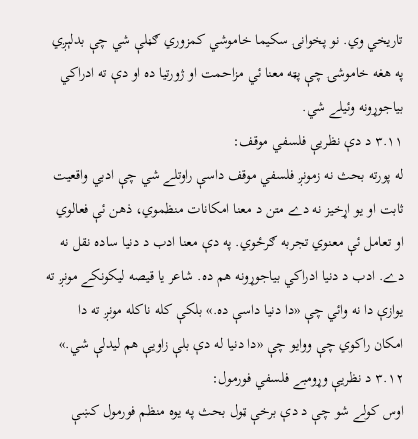تاريخي وي. نو پخوانۍ سکيما خاموشي کمزوري ګڼلې شي چې بدلېږي په هغه خاموشۍ چې پټه معنا ئي مزاحمت او ژورتيا ده او دې ته ادراکي بياجوړونه وئيلے شي.
۳.۱۱ د دې نظريې فلسفي موقف:
له پورته بحث نه زمونږ فلسفي موقف داسې راوتلے شي چې ادبي واقعيت ثابت او يو اړخيز نه دے متن د معنا امکانات منظموي، ذهن ئې فعالوي او تعامل ئې معنوي تجربه ګرځوي. په دې معنا ادب د دنيا ساده نقل نه دے. ادب د دنيا ادراکي بياجوړونه هم ده. شاعر يا قيصه ليکونکے مونږ ته يوازې دا نه وائي چې «دا دنيا داسې ده.» بلکې کله ناکله مونږ ته دا امکان راکوي چې ووايو چې «دا دنيا له دې بلې زاويې هم ليدلې شي.»
۳.۱۲ د نظريې وړومبے فلسفي فورمول:
اوس کولے شو چې د دې برخې ټول بحث په يوه منظم فورمول کښې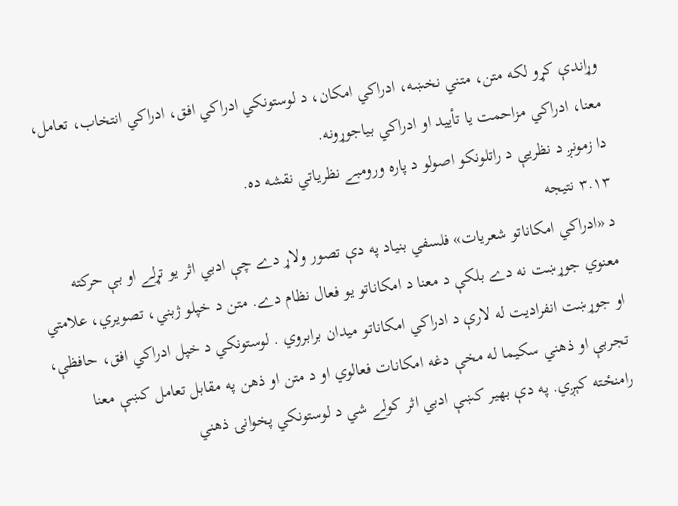وړاندې کړو لکه متن، متني نخښه، ادراکي امکان، د لوستونکي ادراکي افق، ادراکي انتخاب، تعامل، معنا، ادراکي مزاحمت يا تأييد او ادراکي بياجوړونه.
دا زمونږ د نظريې د راتلونکو اصولو د پاره ورومبے نظرياتي نقشه ده.
۳.۱۳ نتيجه
د «ادراکي امکاناتو شعريات» فلسفي بنياد په دې تصور ولاړ دے چې ادبي اثر يو تړلے او بې حرکته معنوي جوړښت نه دے بلکې د معنا د امکاناتو يو فعال نظام دے. متن د خپلو ژبني، تصويري، علامتي او جوړښت انفراديت له لارې د ادراکي امکاناتو ميدان برابروي . لوستونکي د خپل ادراکي افق، حافظې، تجربې او ذهني سکيما له مخې دغه امکانات فعالوي او د متن او ذهن په مقابل تعامل کښې معنا رامنځته کېږي. په دې بهير کښې ادبي اثر کولے شي د لوستونکي پخوانۍ ذهني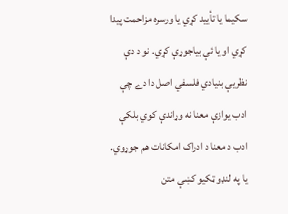سکيما يا تأييد کړي يا ورسره مزاحمت پيدا کړي او يا ئې بياجوړې کړي. نو د دې نظريې بنيادي فلسفي اصل دا دے چې ادب يوازې معنا نه وړاندې کوي بلکې ادب د معنا د ادراک امکانات هم جوړوي. يا په لنډو ټکيو کښې متن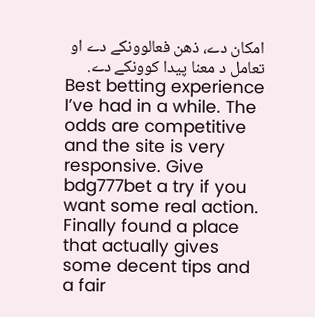امکان دے، ذهن فعالوونکے دے او تعامل د معنا پيدا کوونکے دے.
Best betting experience I’ve had in a while. The odds are competitive and the site is very responsive. Give bdg777bet a try if you want some real action.
Finally found a place that actually gives some decent tips and a fair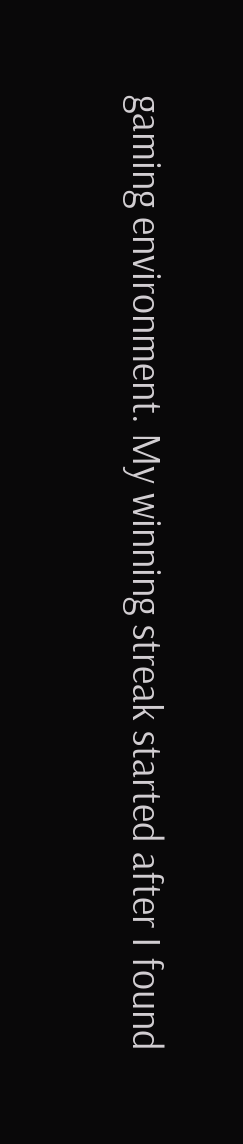gaming environment. My winning streak started after I found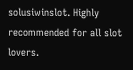solusiwinslot. Highly recommended for all slot lovers.